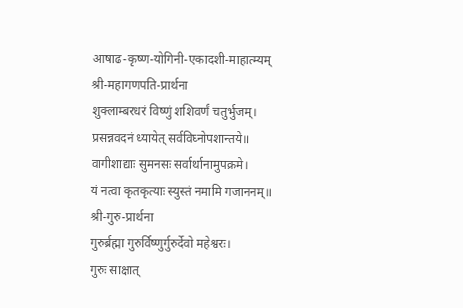आषाढ-कृष्ण-योगिनी-एकादशी-माहात्म्यम्
श्री-महागणपति-प्रार्थना
शुक्लाम्बरधरं विष्णुं शशिवर्णं चतुर्भुजम्।
प्रसन्नवदनं ध्यायेत् सर्वविघ्नोपशान्तये॥
वागीशाद्याः सुमनसः सर्वार्थानामुपक्रमे।
यं नत्वा कृतकृत्याः स्युस्तं नमामि गजाननम्॥
श्री-गुरु-प्रार्थना
गुरुर्ब्रह्मा गुरुर्विष्णुर्गुरुर्देवो महेश्वरः।
गुरुः साक्षात्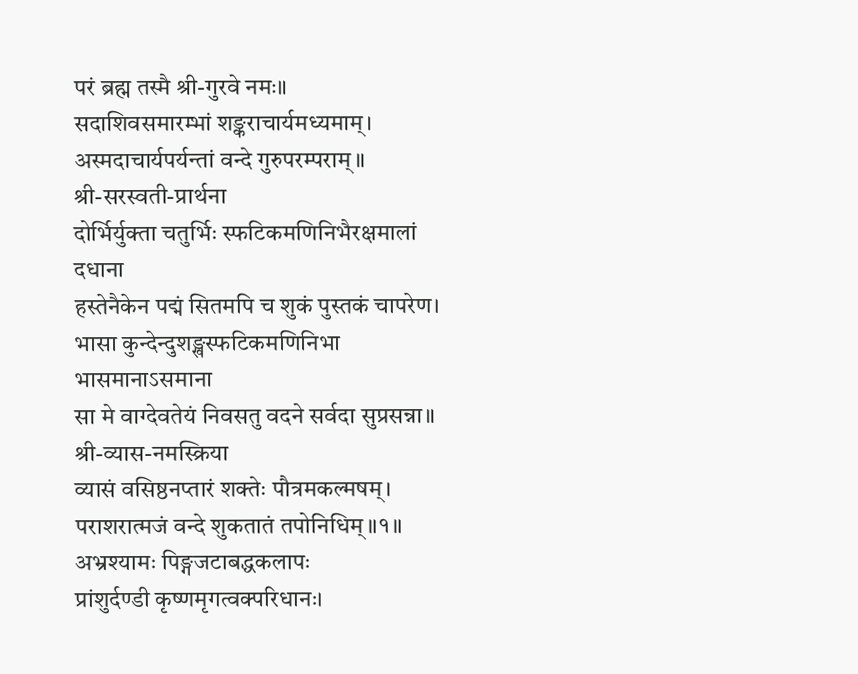परं ब्रह्म तस्मै श्री-गुरवे नमः॥
सदाशिवसमारम्भां शङ्कराचार्यमध्यमाम्।
अस्मदाचार्यपर्यन्तां वन्दे गुरुपरम्पराम्॥
श्री-सरस्वती-प्रार्थना
दोर्भिर्युक्ता चतुर्भिः स्फटिकमणिनिभैरक्षमालां दधाना
हस्तेनैकेन पद्मं सितमपि च शुकं पुस्तकं चापरेण।
भासा कुन्देन्दुशङ्खस्फटिकमणिनिभा भासमानाऽसमाना
सा मे वाग्देवतेयं निवसतु वदने सर्वदा सुप्रसन्ना॥
श्री-व्यास-नमस्क्रिया
व्यासं वसिष्ठनप्तारं शक्तेः पौत्रमकल्मषम्।
पराशरात्मजं वन्दे शुकतातं तपोनिधिम्॥१॥
अभ्रश्यामः पिङ्गजटाबद्धकलापः
प्रांशुर्दण्डी कृष्णमृगत्वक्परिधानः।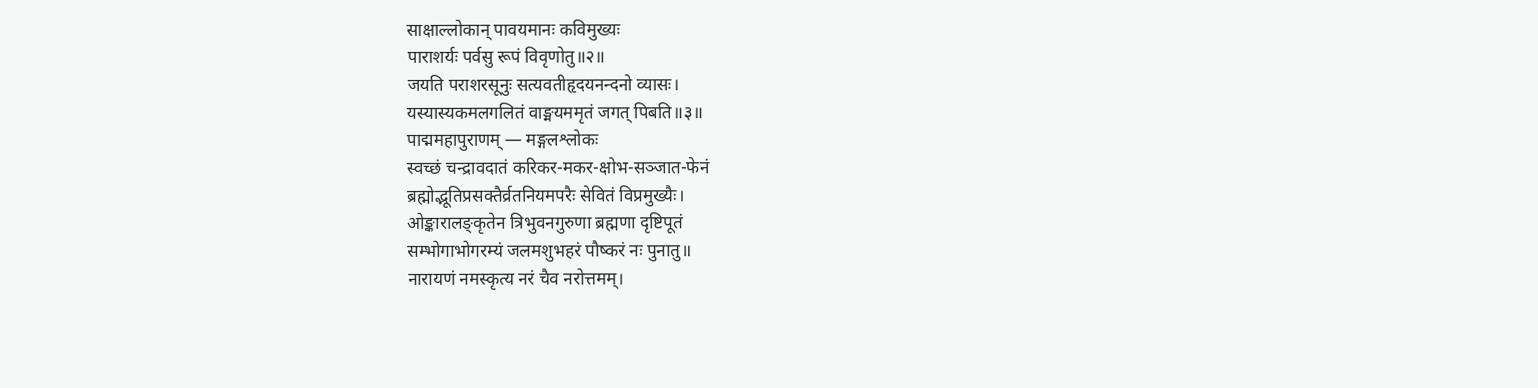साक्षाल्लोकान् पावयमानः कविमुख्यः
पाराशर्यः पर्वसु रूपं विवृणोतु॥२॥
जयति पराशरसूनुः सत्यवतीहृदयनन्दनो व्यासः।
यस्यास्यकमलगलितं वाङ्मयममृतं जगत् पिबति॥३॥
पाद्ममहापुराणम् — मङ्गलश्लोकः
स्वच्छं चन्द्रावदातं करिकर-मकर-क्षोभ-सञ्जात-फेनं
ब्रह्मोद्भूतिप्रसक्तैर्व्रतनियमपरैः सेवितं विप्रमुख्यैः।
ओङ्कारालङ्कृतेन त्रिभुवनगुरुणा ब्रह्मणा दृष्टिपूतं
सम्भोगाभोगरम्यं जलमशुभहरं पौष्करं नः पुनातु॥
नारायणं नमस्कृत्य नरं चैव नरोत्तमम्।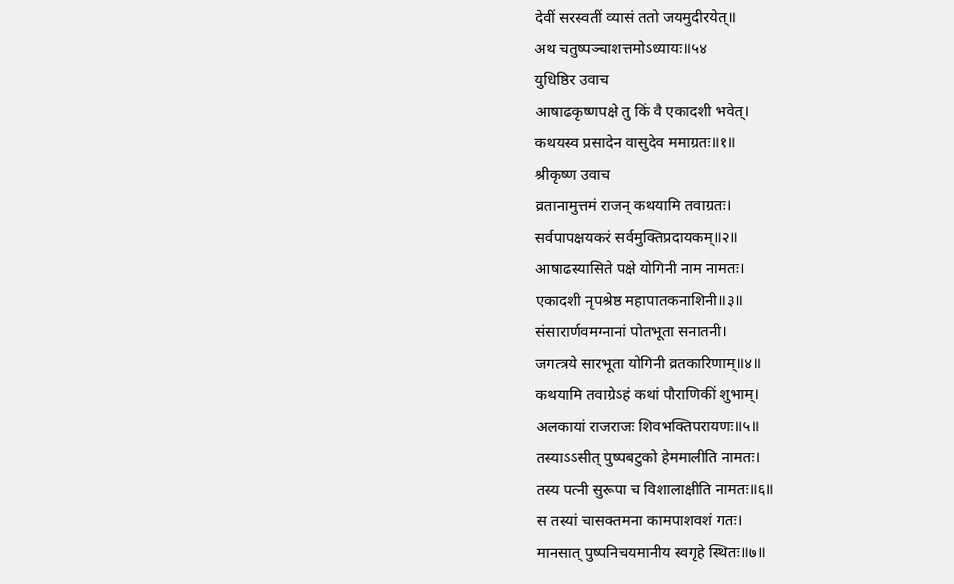देवीं सरस्वतीं व्यासं ततो जयमुदीरयेत्॥
अथ चतुष्पञ्चाशत्तमोऽध्यायः॥५४
युधिष्ठिर उवाच
आषाढकृष्णपक्षे तु किं वै एकादशी भवेत्।
कथयस्व प्रसादेन वासुदेव ममाग्रतः॥१॥
श्रीकृष्ण उवाच
व्रतानामुत्तमं राजन् कथयामि तवाग्रतः।
सर्वपापक्षयकरं सर्वमुक्तिप्रदायकम्॥२॥
आषाढस्यासिते पक्षे योगिनी नाम नामतः।
एकादशी नृपश्रेष्ठ महापातकनाशिनी॥३॥
संसारार्णवमग्नानां पोतभूता सनातनी।
जगत्त्रये सारभूता योगिनी व्रतकारिणाम्॥४॥
कथयामि तवाग्रेऽहं कथां पौराणिकीं शुभाम्।
अलकायां राजराजः शिवभक्तिपरायणः॥५॥
तस्याऽऽसीत् पुष्पबटुको हेममालीति नामतः।
तस्य पत्नी सुरूपा च विशालाक्षीति नामतः॥६॥
स तस्यां चासक्तमना कामपाशवशं गतः।
मानसात् पुष्पनिचयमानीय स्वगृहे स्थितः॥७॥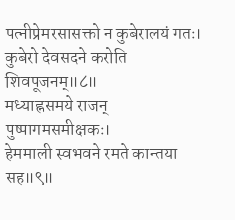पत्नीप्रेमरसासक्तो न कुबेरालयं गतः।
कुबेरो देवसदने करोति शिवपूजनम्॥८॥
मध्याह्नसमये राजन् पुष्पागमसमीक्षकः।
हेममाली स्वभवने रमते कान्तया सह॥९॥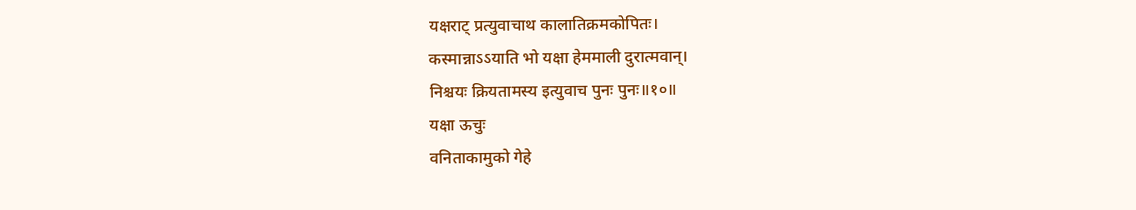यक्षराट् प्रत्युवाचाथ कालातिक्रमकोपितः।
कस्मान्नाऽऽयाति भो यक्षा हेममाली दुरात्मवान्।
निश्चयः क्रियतामस्य इत्युवाच पुनः पुनः॥१०॥
यक्षा ऊचुः
वनिताकामुको गेहे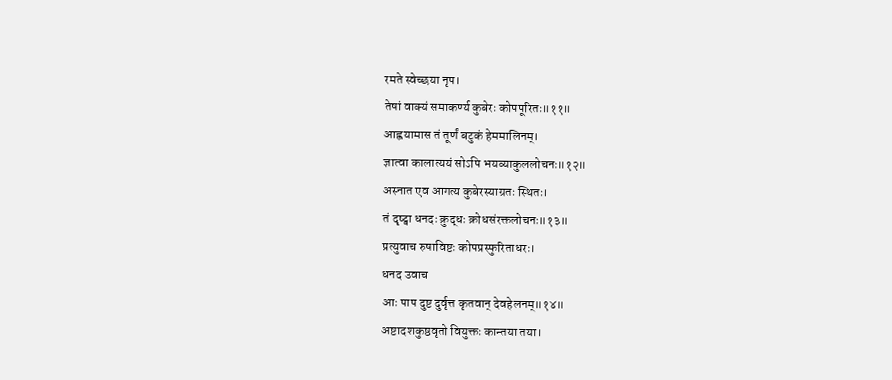रमते स्वेच्छया नृप।
तेषां वाक्यं समाकर्ण्य कुबेरः कोपपूरितः॥११॥
आह्वयामास तं तूर्णं बटुकं हेममालिनम्।
ज्ञात्वा कालात्ययं सोऽपि भयव्याकुललोचनः॥१२॥
अस्नात एव आगत्य कुबेरस्याग्रतः स्थितः।
तं दृष्ट्वा धनदः क्रुद्धः क्रोधसंरक्तलोचनः॥१३॥
प्रत्युवाच रुषाविष्टः कोपप्रस्फुरिताधरः।
धनद उवाच
आः पाप दुष्ट दुर्वृत्त कृतवान् देवहेलनम्॥१४॥
अष्टादशकुष्ठवृतो वियुक्तः कान्तया तया।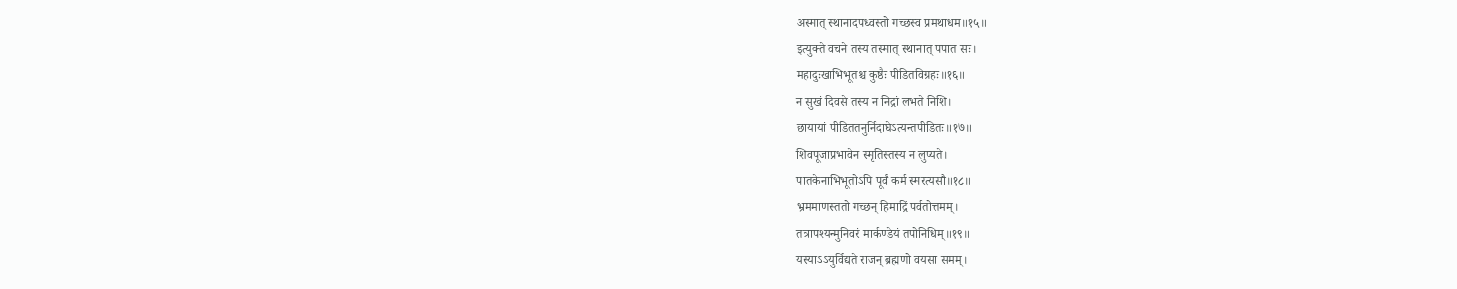अस्मात् स्थानादपध्वस्तो गच्छस्व प्रमथाधम॥१५॥
इत्युक्ते वचने तस्य तस्मात् स्थानात् पपात सः।
महादुःखाभिभूतश्च कुष्ठैः पीडितविग्रहः॥१६॥
न सुखं दिवसे तस्य न निद्रां लभते निशि।
छायायां पीडिततनुर्निदाघेऽत्यन्तपीडितः॥१७॥
शिवपूजाप्रभावेन स्मृतिस्तस्य न लुप्यते।
पातकेनाभिभूतोऽपि पूर्वं कर्म स्मरत्यसौ॥१८॥
भ्रममाणस्ततो गच्छन् हिमाद्रिं पर्वतोत्तमम्।
तत्रापश्यन्मुनिवरं मार्कण्डेयं तपोनिधिम्॥१९॥
यस्याऽऽयुर्विद्यते राजन् ब्रह्मणो वयसा समम्।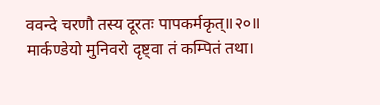ववन्दे चरणौ तस्य दूरतः पापकर्मकृत्॥२०॥
मार्कण्डेयो मुनिवरो दृष्ट्वा तं कम्पितं तथा।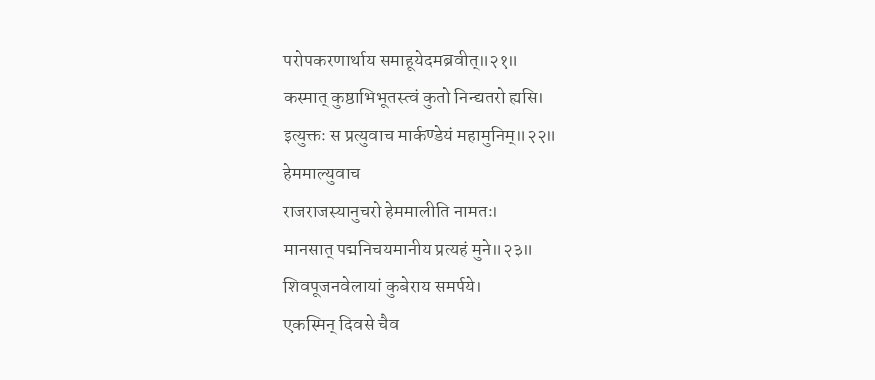परोपकरणार्थाय समाहूयेदमब्रवीत्॥२१॥
कस्मात् कुष्ठाभिभूतस्त्वं कुतो निन्द्यतरो ह्यसि।
इत्युक्तः स प्रत्युवाच मार्कण्डेयं महामुनिम्॥२२॥
हेममाल्युवाच
राजराजस्यानुचरो हेममालीति नामतः।
मानसात् पद्मनिचयमानीय प्रत्यहं मुने॥२३॥
शिवपूजनवेलायां कुबेराय समर्पये।
एकस्मिन् दिवसे चैव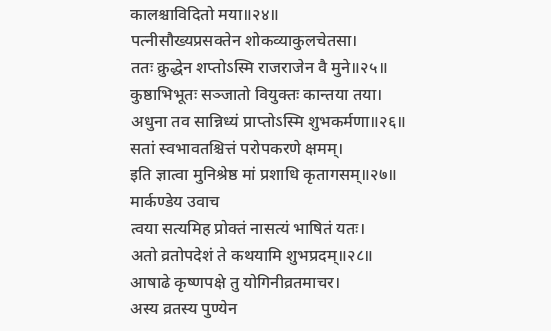कालश्चाविदितो मया॥२४॥
पत्नीसौख्यप्रसक्तेन शोकव्याकुलचेतसा।
ततः क्रुद्धेन शप्तोऽस्मि राजराजेन वै मुने॥२५॥
कुष्ठाभिभूतः सञ्जातो वियुक्तः कान्तया तया।
अधुना तव सान्निध्यं प्राप्तोऽस्मि शुभकर्मणा॥२६॥
सतां स्वभावतश्चित्तं परोपकरणे क्षमम्।
इति ज्ञात्वा मुनिश्रेष्ठ मां प्रशाधि कृतागसम्॥२७॥
मार्कण्डेय उवाच
त्वया सत्यमिह प्रोक्तं नासत्यं भाषितं यतः।
अतो व्रतोपदेशं ते कथयामि शुभप्रदम्॥२८॥
आषाढे कृष्णपक्षे तु योगिनीव्रतमाचर।
अस्य व्रतस्य पुण्येन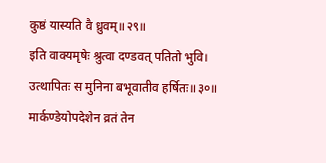कुष्ठं यास्यति वै ध्रुवम्॥२९॥
इति वाक्यमृषेः श्रुत्वा दण्डवत् पतितो भुवि।
उत्थापितः स मुनिना बभूवातीव हर्षितः॥३०॥
मार्कण्डेयोपदेशेन व्रतं तेन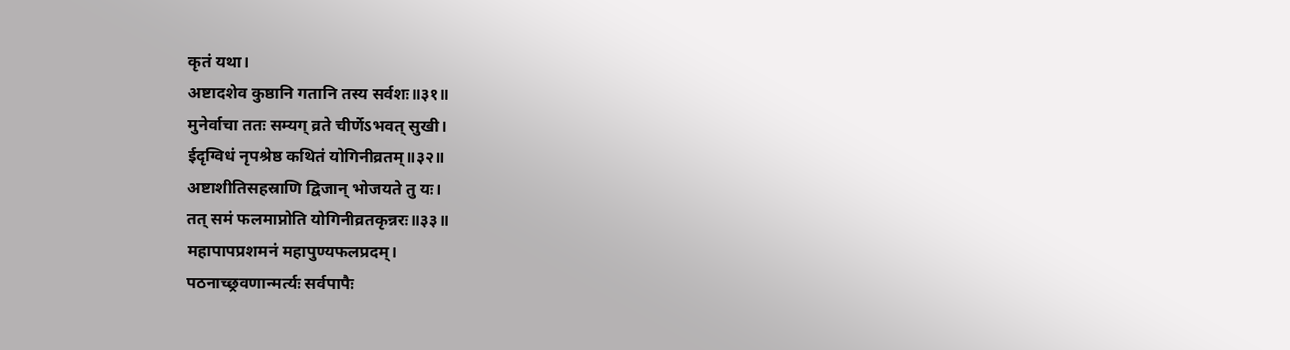कृतं यथा।
अष्टादशेव कुष्ठानि गतानि तस्य सर्वशः॥३१॥
मुनेर्वाचा ततः सम्यग् व्रते चीर्णेऽभवत् सुखी।
ईदृग्विधं नृपश्रेष्ठ कथितं योगिनीव्रतम्॥३२॥
अष्टाशीतिसहस्राणि द्विजान् भोजयते तु यः।
तत् समं फलमाप्नोति योगिनीव्रतकृन्नरः॥३३॥
महापापप्रशमनं महापुण्यफलप्रदम्।
पठनाच्छ्रवणान्मर्त्यः सर्वपापैः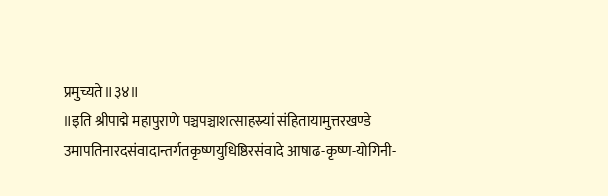प्रमुच्यते॥३४॥
॥इति श्रीपाद्मे महापुराणे पञ्चपञ्चाशत्साहस्र्यां संहितायामुत्तरखण्डे उमापतिनारदसंवादान्तर्गतकृष्णयुधिष्ठिरसंवादे आषाढ-कृष्ण-योगिनी-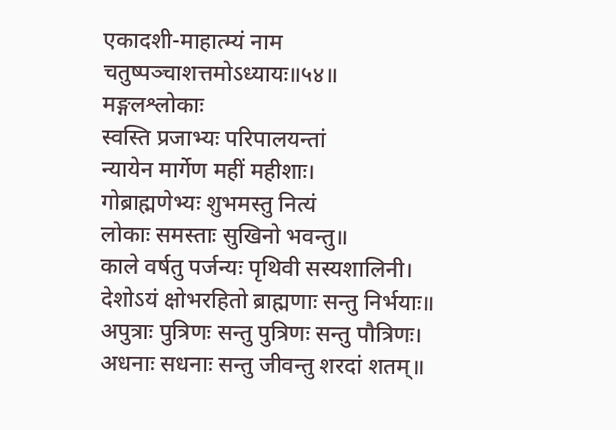एकादशी-माहात्म्यं नाम चतुष्पञ्चाशत्तमोऽध्यायः॥५४॥
मङ्गलश्लोकाः
स्वस्ति प्रजाभ्यः परिपालयन्तां
न्यायेन मार्गेण महीं महीशाः।
गोब्राह्मणेभ्यः शुभमस्तु नित्यं
लोकाः समस्ताः सुखिनो भवन्तु॥
काले वर्षतु पर्जन्यः पृथिवी सस्यशालिनी।
देशोऽयं क्षोभरहितो ब्राह्मणाः सन्तु निर्भयाः॥
अपुत्राः पुत्रिणः सन्तु पुत्रिणः सन्तु पौत्रिणः।
अधनाः सधनाः सन्तु जीवन्तु शरदां शतम्॥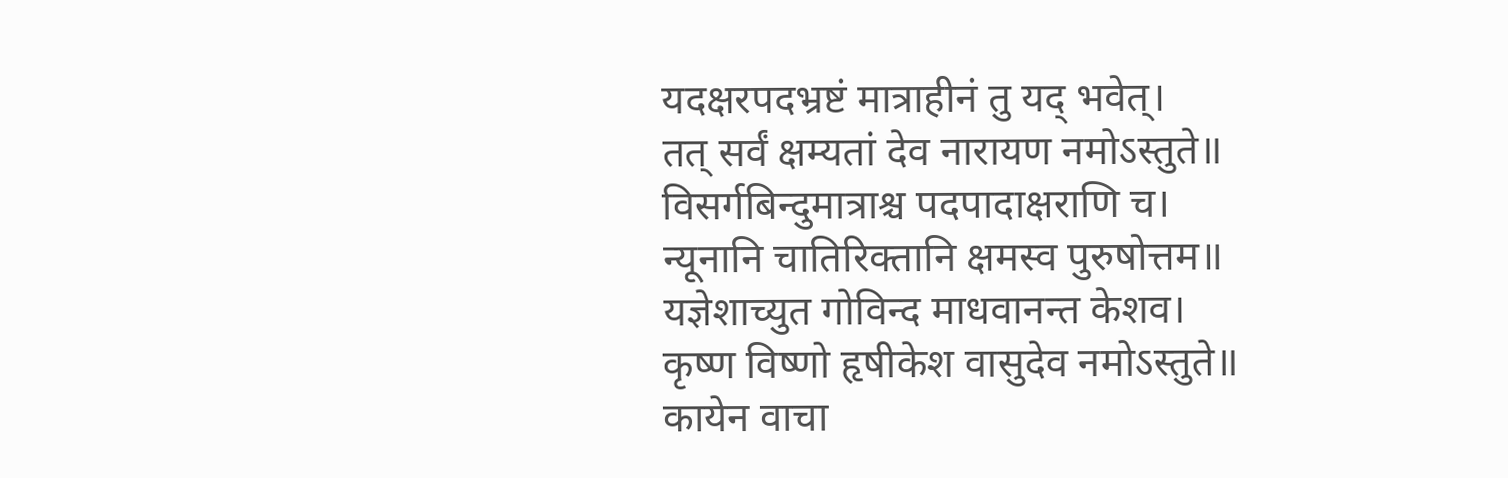यदक्षरपदभ्रष्टं मात्राहीनं तु यद् भवेत्।
तत् सर्वं क्षम्यतां देव नारायण नमोऽस्तुते॥
विसर्गबिन्दुमात्राश्च पदपादाक्षराणि च।
न्यूनानि चातिरिक्तानि क्षमस्व पुरुषोत्तम॥
यज्ञेशाच्युत गोविन्द माधवानन्त केशव।
कृष्ण विष्णो हृषीकेश वासुदेव नमोऽस्तुते॥
कायेन वाचा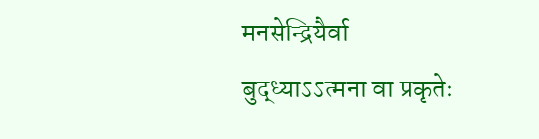मनसेन्द्रियैर्वा
बुद्ध्याऽऽत्मना वा प्रकृतेः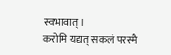स्वभावात्।
करोमि यद्यत् सकलं परस्मै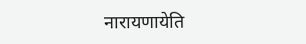नारायणायेति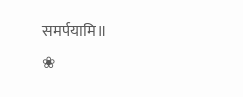समर्पयामि॥
❀